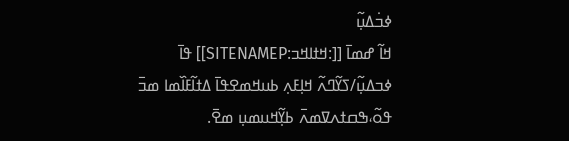ߦߏ߭ߡߎ߲߬
ߞߊ߬ ߝߘߊ߫ [[:ߞߙߊߞߏ:SITENAMEP]] ߟߊ߫
ߦߏߡߎ߲߬/ߖߌ߬ߣߍ߬ ߞߊ߲ߓߍ߲ ߕߎߞߘߐߟߊ߫ ߡߙߊ߬ߓߊ߰ߘߊ ߘߏ߫ ߟߋ߬،ߒߛߙߍߜߘߍ߫ ߕߌ߲߬ߞߎߘߎ߲ ߘߐ߫.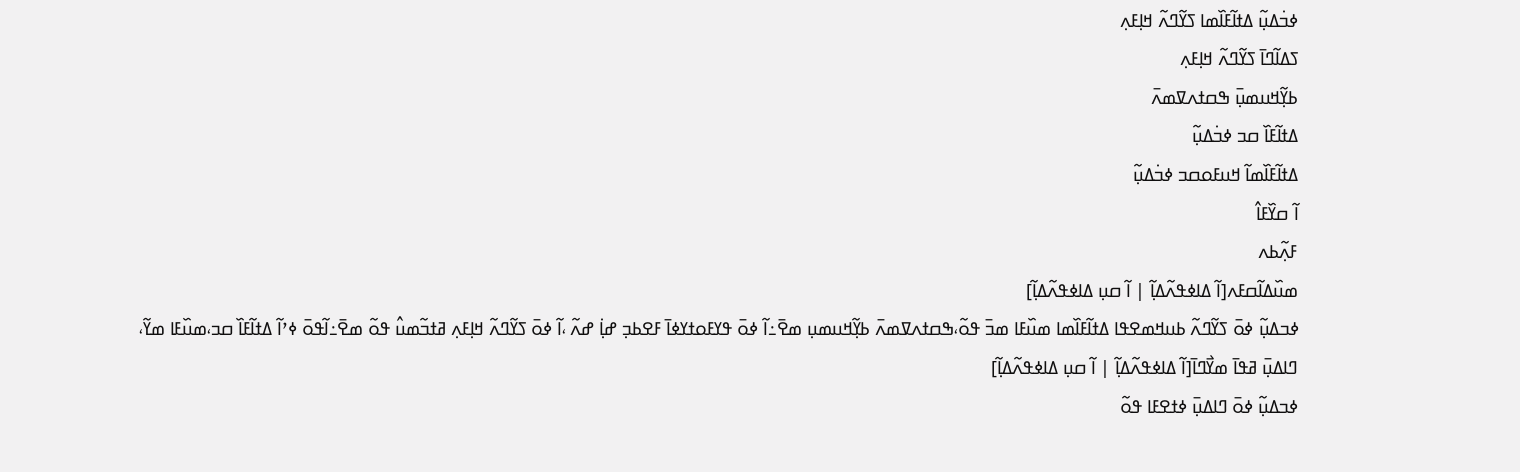ߦߏ߭ߡߎ߲߬ ߡߙߊ߬ߓߊ߰ߘߊ ߖߌ߬ߣߍ߬ ߞߊ߲ߓߍ߲
ߖߡߊ߬ߣߊ߫ ߖߌ߬ߣߍ߬ ߞߊ߲ߓߍ߲
ߕߌ߲߬ߞߎߘߎ߲߫ ߒߛߙߍߜߘߍ߫
ߡߙߊ߬ߓߊ߰ ߛߏ ߦߏ߭ߡߎ߲߬
ߡߙߊ߬ߓߊ߰ߘߊ߬ ߞߎߓߋߛߏ ߦߏ߭ߡߎ߲߬
ߊ߬ ߛߌ߰ߓߊ߮
ߓߍ߲߬ߕߍ
ߘߎ߰ߡߊ߬ߛߓߍ[ߊ߬ ߡߊߦߟߍ߬ߡߊ߲߬ | ߊ߬ ߛߎ߲ ߡߊߦߟߍ߬ߡߊ߲߬]
ߦߏߡߎ߲߬ ߦߋ߫ ߖߌ߬ߣߍ߬ ߕߎߞߘߐߟߊ ߡߙߊ߬ߓߊ߰ߘߊ ߘߎ߰ߓߊ ߘߏ߫ ߟߋ߬،ߒߛߙߍߜߘߍ߫ ߕߌ߲߬ߞߎߘߎ߲ ߘߐ߫߸ߊ߬ ߦߋ߫ ߟߌߓߋߙߌߦߊ߫ ߓߐߕߏ߲ ߝߊ߲߭ ߝߍ߬ ،ߊ߬ ߦߋ߫ ߖߌ߬ߣߍ߬ ߞߊ߲ߓߍ߲ ߥߙߏ߬ߘߎ߮ ߟߋ߬ ߘߐ߫߸ߊ߬ߟߋ߫ ߦߴߊ߬ ߡߙߊ߬ߓߊ߰ ߛߏ،ߘߎ߰ߓߊ ߘߌ߬،
ߣߊߡߎ߲߫ ߥߟߊ߫ ߘߌ߯ߣߊ߫[ߊ߬ ߡߊߦߟߍ߬ߡߊ߲߬ | ߊ߬ ߛߎ߲ ߡߊߦߟߍ߬ߡߊ߲߬]
ߦߏߡߎ߲߬ ߦߋ߫ ߣߊߡߎ߲߫ ߦߙߐߓߊ ߟߋ߬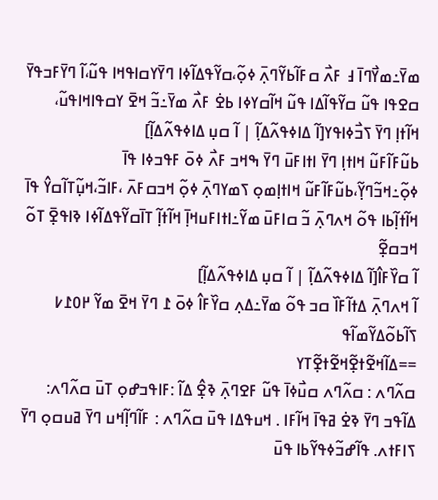ߘߌ߫߸ߘߌ߯ߣߊ߫ ߃ ߓߍ߯ ߛߓߊ߬ߕߌ߬ߣߍ߲߫ ߦߋ߲߬،ߛߌ߬ߟߡߊ߬ߦߊ ߣߌ߫ߌߛߊߟߞߊ ߟߎ߬،ߊ߬ ߣߌ߫ߓߏߟߌ߫ ߛߐߟߊ ߟߎ߬ ߛߌ߬ߟߊ߬ߡߊ ߟߎ߬ ߞߊ߬ߛߌߦߊ ߕߐ߭ ߓߍ߯ ߘߌ߫߸ߏ߬ ߞߐ߫ ߌߛߟߊߞߊߟߎ߬،
ߞߊ߬ߙߊ߲ ߣߌ߫ ߖߏ߯ߦߊߟߌ[ߊ߬ ߡߊߦߟߍ߬ߡߊ߲߬ | ߊ߬ ߛߎ߲ ߡߊߦߟߍ߬ߡߊ߲߬]
ߕߎ߬ߓߊ߬ߓߎ߬ ߞߊߙߊ߲ ߣߌ߫ ߊߙߊߓߎ߫ ߣߌ߫ ߒߞߏ ߓߍ߯ ߦߋ߫ ߓߟߏߦߊ ߟߊ߫ ߦߋ߲߬߸ߞߏ߬ߣߌ߲߬،ߕߎ߬ߓߊ߬ߓߎ߬ ߞߊߙߊ߲ߘߋ߲ ߖߘߌߣߍ߲߫ ߦߋ߲߬ ߞߏߛߓߍ߫ ،ߓߊߏ߬،ߞߎ߲߬ߠߊ߬ߛߌ߮ ߟߊ߫ ߞߊ߬ߙߊ߲߬ߕߊ ߟߋ߬ ߞߍߣߍ߲߫ ߏ߬ ߛߊߓߎ߫ ߘߌ߬߸ߊߙߊߓߎߞߊ߲߫ ߞߊ߬ߙߊ߲߬ ߠߊ߫ߛߌ߬ߟߡߊ߬ߦߊ ߢߊߟߐ߲߫ ߠߋ߬ ߞߏߛߐ߲߬
ߊ߬ ߛߌ߰ߓߊ߮[ߊ߬ ߡߊߦߟߍ߬ߡߊ߲߬ | ߊ߬ ߛߎ߲ ߡߊߦߟߍ߬ߡߊ߲߬]
ߊ߬ ߞߍߣߍ߲߫ ߡߙߊ߬ߓߊ߰ ߛߏ ߟߋ߬ ߘߌ߫߸ߡߍ߲ ߛߌ߰ߓߊ߮ ߦߋ߫ ߁ ߣߌ߫ ߞߐ߫ ߘߌ߬ ߂߀߁߇ ߖߊ߬ߕߋ߬ߡߌ߬ߘߊ߬ߟ
==ߡߊ߬ߞߐ߬ߙߐ߲߬ߞߐ߬ߙߐ߲߬ߠߌ
ߛߍ߬ߣߍ : ߛߍ߬ߣߍ ߛߎ߯ߦߊ߫ ߟߎ߬ ߓߐߣߍ߲߫ ߢߐ߲߮ ߡߊ߬ :ߓߊߟߏߝߋ߲ ߠߎ߫ ߛߍ߬ߣߍ: ߡߊ߬ߟߏ ߣߌ߫ ߢߐ߭ ߥߟߊ߫ ߞߊ߬ߓߊ . ߞߎߟߡߊ ߟߎ߫ ߛߍ߬ߣߍ : ߓߊ߬ߣߊ߲߬ߞߎ ߣߌ߫ ߥߎߛߋ߲ ߣߌ߫ ߖߊߓߙߍ. ߟߊ߬ߝߏ߬ߦߟߌ߬ߕߊ ߟߎ߫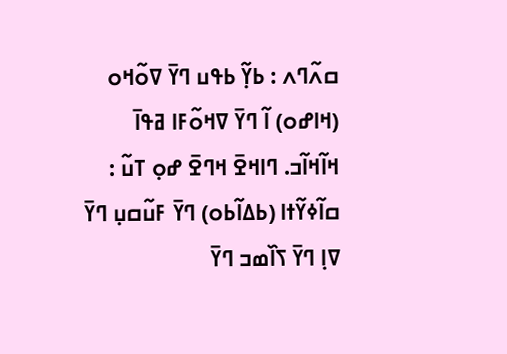ߛߍ߬ߣߍ : ߕߌ߲߬ ߕߟߎ ߣߌ߫ ߜߋ߬ߞߋ (ߞߊߝߋ) ߊ߬ ߣߌ߫ ߜߞߋ߬ߓߊ ߥߟߊ߫ ߞߊ߬ߞߊ߬ߏ. ߣߊߞߐ߫ ߞߣߐ߫ ߝߋ߲ ߠߎ߬ : ߛߊ߬ߦߌ߬ߙߊ (ߕߡߊ߬ߕߋ) ߣߌ߫ ߓߎ߬ߛߎ߲ ߣߌ߫ ߜߊ߲ ߣߌ߫ ߖߊ߰ߘߏ ߣߌ߫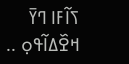ߖߊ߬ߓߊ ߣߌ߫ ߞߐ߰ߡߊ߬ߟߋ߲ ..